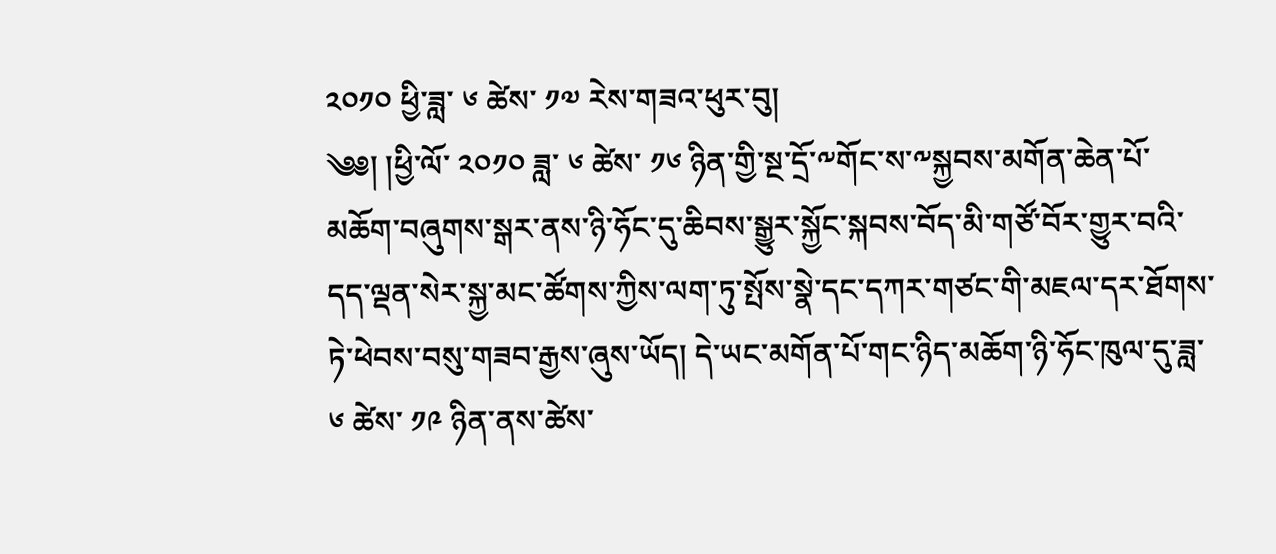༢༠༡༠ ཕྱི་ཟླ་ ༦ ཚེས་ ༡༧ རེས་གཟའ་ཕུར་བུ།
༄༅། །ཕྱི་ལོ་ ༢༠༡༠ ཟླ་ ༦ ཚེས་ ༡༦ ཉིན་གྱི་སྔ་དྲོ་༸གོང་ས་༸སྐྱབས་མགོན་ཆེན་པོ་མཆོག་བཞུགས་སྒར་ནས་ཉི་ཧོང་དུ་ཆིབས་སྒྱུར་སྐྱོང་སྐབས་བོད་མི་གཙོ་བོར་གྱུར་བའི་དད་ལྡན་སེར་སྐྱ་མང་ཚོགས་ཀྱིས་ལག་ཏུ་སྤོས་སྣེ་དང་དཀར་གཙང་གི་མཇལ་དར་ཐོགས་ཏེ་ཕེབས་བསུ་གཟབ་རྒྱས་ཞུས་ཡོད། དེ་ཡང་མགོན་པོ་གང་ཉིད་མཆོག་ཉི་ཧོང་ཁུལ་དུ་ཟླ་ ༦ ཚེས་ ༡༩ ཉིན་ནས་ཚེས་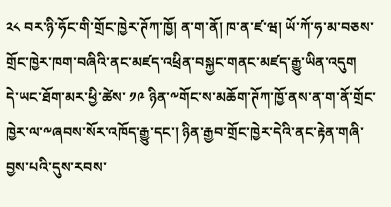༢༨ བར་ཉི་ཧོང་གི་གྲོང་ཁྱེར་ཊོཀ་ཁྱོ། ན་ག་ནོ། ཁ་ན་ཛ་ཝ། ཡོ་ཀོ་ཧ་མ་བཅས་གྲོང་ཁྱེར་ཁག་བཞིའི་ནང་མཛད་འཕྲིན་བསྐྱང་གནང་མཛད་རྒྱུ་ཡིན་འདུག
དེ་ཡང་ཐོག་མར་ཕྱི་ཚེས་ ༡༩ ཉིན་༸གོང་ས་མཆོག་ཊོཀ་ཁྱོ་ནས་ན་ག་ནོ་གྲོང་ཁྱེར་ལ་༸ཞབས་སོར་འཁོད་རྒྱུ་དང་། ཉིན་རྒྱབ་གྲོང་ཁྱེར་དེའི་ནང་རྟེན་གཞི་བྱས་པའི་དུས་རབས་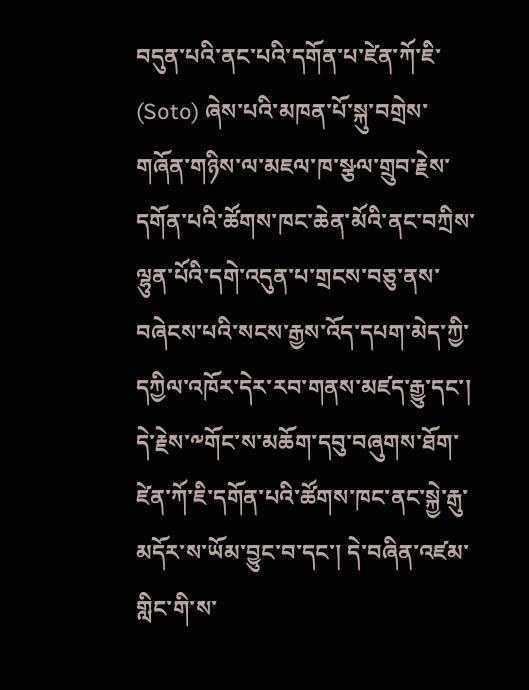བདུན་པའི་ནང་པའི་དགོན་པ་ཛེན་ཀོ་ཇི་ (Soto) ཞེས་པའི་མཁན་པོ་སྐུ་བགྲེས་གཞོན་གཉིས་ལ་མཇལ་ཁ་སྩལ་གྲུབ་རྗེས་དགོན་པའི་ཚོགས་ཁང་ཆེན་མོའི་ནང་བཀྲིས་ལྷུན་པོའི་དགེ་འདུན་པ་གྲངས་བཅུ་ནས་བཞེངས་པའི་སངས་རྒྱས་འོད་དཔག་མེད་ཀྱི་དཀྱིལ་འཁོར་དེར་རབ་གནས་མཛད་རྒྱུ་དང་། དེ་རྗེས་༸གོང་ས་མཆོག་དབུ་བཞུགས་ཐོག་ཛེན་ཀོ་ཇི་དགོན་པའི་ཚོགས་ཁང་ནང་སྐྱེ་རྒུ་མདོར་ས་ཡོམ་བྱུང་བ་དང་། དེ་བཞིན་འཛམ་གླིང་གི་ས་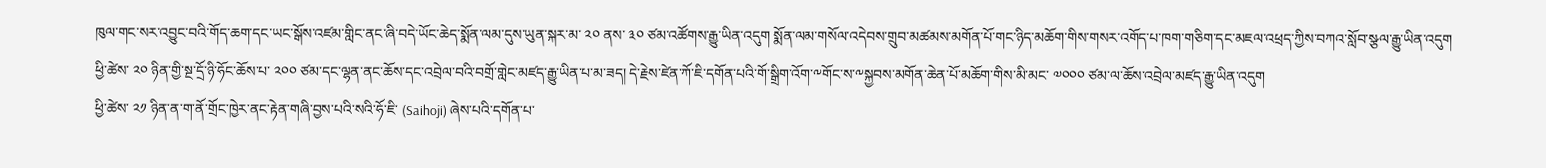ཁུལ་གང་སར་འབྱུང་བའི་གོད་ཆག་དང་ཡང་སྒོས་འཛམ་གླིང་ནང་ཞི་བདེ་ཡོང་ཆེད་སྨོན་ལམ་དུས་ཡུན་སྐར་མ་ ༢༠ ནས་ ༣༠ ཙམ་འཚོགས་རྒྱུ་ཡིན་འདུག སྨོན་ལམ་གསོལ་འདེབས་གྲུབ་མཚམས་མགོན་པོ་གང་ཉིད་མཆོག་གིས་གསར་འགོད་པ་ཁག་གཅིག་དང་མཇལ་འཕྲད་ཀྱིས་བཀའ་སློབ་སྩལ་རྒྱུ་ཡིན་འདུག
ཕྱི་ཚེས་ ༢༠ ཉིན་གྱི་སྔ་དྲོ་ཉི་ཧོང་ཆོས་པ་ ༢༠༠ ཙམ་དང་ལྷན་ནང་ཆོས་དང་འབྲེལ་བའི་བགྲོ་གླེང་མཛད་རྒྱུ་ཡིན་པ་མ་ཟད། དེ་རྗེས་ཛེན་ཀོ་ཇི་དགོན་པའི་གོ་སྒྲིག་འོག་༸གོང་ས་༸སྐྱབས་མགོན་ཆེན་པོ་མཆོག་གིས་མི་མང་ ༧༠༠༠ ཙམ་ལ་ཆོས་འབྲེལ་མཛད་རྒྱུ་ཡིན་འདུག
ཕྱི་ཚེས་ ༢༡ ཉིན་ན་ག་ནོ་གྲོང་ཁྱེར་ནང་རྟེན་གཞི་བྱས་པའི་སའི་ཧོ་ཇི་ (Saihoji) ཞེས་པའི་དགོན་པ་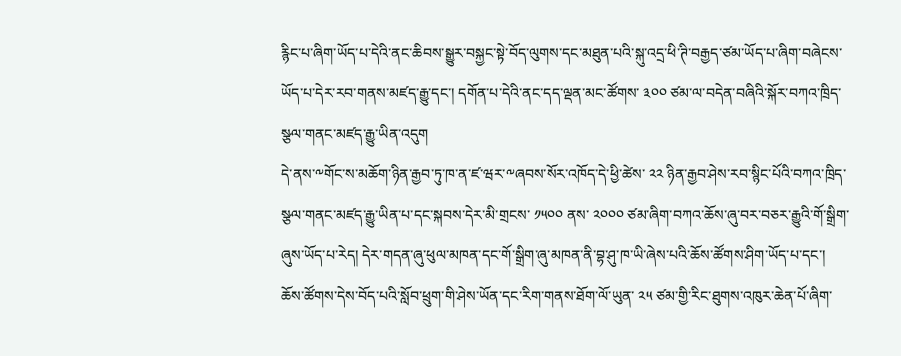རྙིང་པ་ཞིག་ཡོད་པ་དེའི་ནང་ཆིབས་སྒྱུར་བསྐྱང་སྟེ་བོད་ལུགས་དང་མཐུན་པའི་སྐུ་འདྲ་ཕི་ཊི་བརྒྱད་ཙམ་ཡོད་པ་ཞིག་བཞེངས་ཡོད་པ་དེར་རབ་གནས་མཛད་རྒྱུ་དང་། དགོན་པ་དེའི་ནང་དད་ལྡན་མང་ཚོགས་ ༣༠༠ ཙམ་ལ་བདེན་བཞིའི་སྐོར་བཀའ་ཁྲིད་སྩལ་གནང་མཛད་རྒྱུ་ཡིན་འདུག
དེ་ནས་༸གོང་ས་མཆོག་ཉིན་རྒྱབ་ཏུ་ཁ་ན་ཛ་ཝར་༸ཞབས་སོར་འཁོད་དེ་ཕྱི་ཚེས་ ༢༢ ཉིན་རྒྱབ་ཤེས་རབ་སྙིང་པོའི་བཀའ་ཁྲིད་སྩལ་གནང་མཛད་རྒྱུ་ཡིན་པ་དང་སྐབས་དེར་མི་གྲངས་ ༡༥༠༠ ནས་ ༢༠༠༠ ཙམ་ཞིག་བཀའ་ཆོས་ཞུ་བར་བཅར་རྒྱུའི་གོ་སྒྲིག་ཞུས་ཡོད་པ་རེད། དེར་གདན་ཞུ་ཕུལ་མཁན་དང་གོ་སྒྲིག་ཞུ་མཁན་ནི་བྷ་ཤུ་ཁ་ཡི་ཞེས་པའི་ཆོས་ཚོགས་ཤིག་ཡོད་པ་དང་། ཆོས་ཚོགས་དེས་བོད་པའི་སློབ་ཕྲུག་གི་ཤེས་ཡོན་དང་རིག་གནས་ཐོག་ལོ་ཡུན་ ༢༥ ཙམ་གྱི་རིང་ཐུགས་འཁུར་ཆེན་པོ་ཞིག་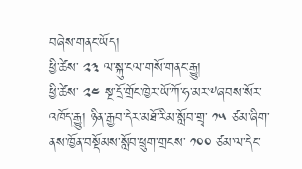བཞེས་གནང་ཡོད།
ཕྱི་ཚེས་ ༢༣ ལ་སྐུ་ངལ་གསོ་གནང་རྒྱུ།
ཕྱི་ཚེས་ ༢༤ སྔ་དྲོ་གྲོང་ཁྱེར་ཡོ་ཀོ་ཧ་མར་༸ཞབས་སོར་འཁོད་རྒྱུ། ཉིན་རྒྱབ་དེར་མཐོ་རིམ་སློབ་གྲྭ་ ༡༥ ཙམ་ཞིག་ནས་ཁྱོན་བསྡོམས་སློབ་ཕྲུག་གྲངས་ ༡༠༠ ཙམ་ལ་དེང་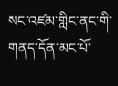སང་འཛམ་གླིང་ནང་གི་གནད་དོན་མང་པོ་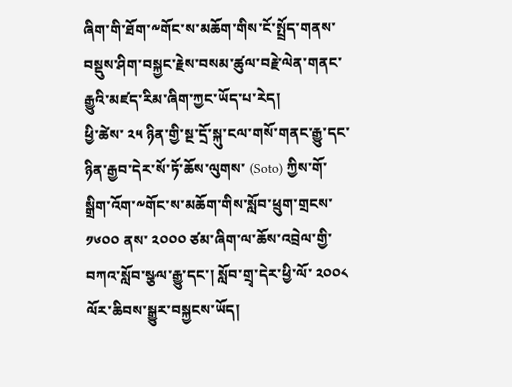ཞིག་གི་ཐོག་༸གོང་ས་མཆོག་གིས་ངོ་སྤྲོད་གནས་བསྡུས་ཤིག་བསྐྱང་རྗེས་བསམ་ཚུལ་བརྗེ་ལེན་གནང་རྒྱུའི་མཛད་རིམ་ཞིག་ཀྱང་ཡོད་པ་རེད།
ཕྱི་ཚེས་ ༢༥ ཉིན་གྱི་སྔ་དྲོ་སྐུ་ངལ་གསོ་གནང་རྒྱུ་དང་ཉིན་རྒྱབ་དེར་སོ་ཏོ་ཆོས་ལུགས་ (Soto) ཀྱིས་གོ་སྒྲིག་འོག་༸གོང་ས་མཆོག་གིས་སློབ་ཕྲུག་གྲངས་ ༡༦༠༠ ནས་ ༢༠༠༠ ཙམ་ཞིག་ལ་ཆོས་འབྲེལ་གྱི་བཀའ་སློབ་སྩལ་རྒྱུ་དང་། སློབ་གྲྭ་དེར་ཕྱི་ལོ་ ༢༠༠༨ ལོར་ཆིབས་སྒྱུར་བསྐྱངས་ཡོད།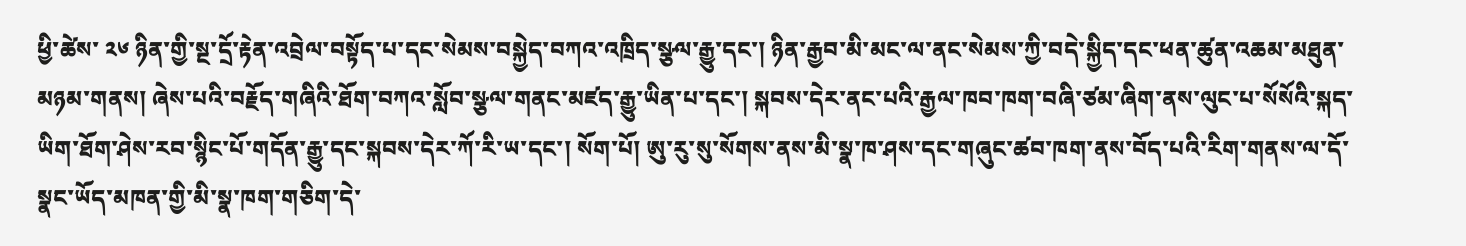ཕྱི་ཚེས་ ༢༦ ཉིན་གྱི་སྔ་དྲོ་རྟེན་འབྲེལ་བསྟོད་པ་དང་སེམས་བསྐྱེད་བཀའ་འཁྲིད་སྩལ་རྒྱུ་དང་། ཉིན་རྒྱབ་མི་མང་ལ་ནང་སེམས་ཀྱི་བདེ་སྐྱིད་དང་ཕན་ཚུན་འཆམ་མཐུན་མཉམ་གནས། ཞེས་པའི་བརྗོད་གཞིའི་ཐོག་བཀའ་སློབ་སྩལ་གནང་མཛད་རྒྱུ་ཡིན་པ་དང་། སྐབས་དེར་ནང་པའི་རྒྱལ་ཁབ་ཁག་བཞི་ཙམ་ཞིག་ནས་ལུང་པ་སོསོའི་སྐད་ཡིག་ཐོག་ཤེས་རབ་སྙིང་པོ་གདོན་རྒྱུ་དང་སྐབས་དེར་ཀོ་རི་ཡ་དང་། སོག་པོ། ཨུ་རུ་སུ་སོགས་ནས་མི་སྣ་ཁ་ཤས་དང་གཞུང་ཚབ་ཁག་ནས་བོད་པའི་རིག་གནས་ལ་དོ་སྣང་ཡོད་མཁན་གྱི་མི་སྣ་ཁག་གཅིག་དེ་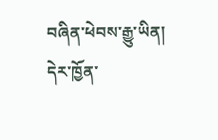བཞིན་ཕེབས་རྒྱུ་ཡིན། དེར་ཁྱོན་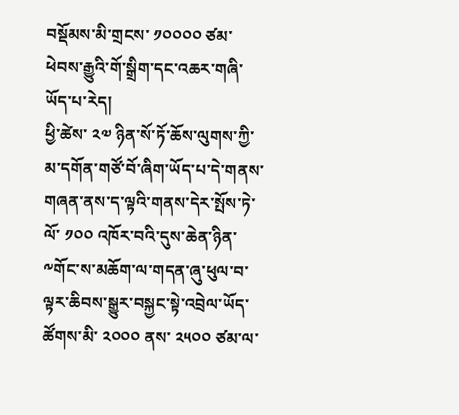བསྡོམས་མི་གྲངས་ ༡༠༠༠༠ ཙམ་ཕེབས་རྒྱུའི་གོ་སྒྲིག་དང་འཆར་གཞི་ཡོད་པ་རེད།
ཕྱི་ཚེས་ ༢༧ ཉིན་སོ་ཏོ་ཆོས་ལུགས་ཀྱི་མ་དགོན་གཙོ་བོ་ཞིག་ཡོད་པ་དེ་གནས་གཞན་ནས་ད་ལྟའི་གནས་དེར་སྤོས་ཏེ་ལོ་ ༡༠༠ འཁོར་བའི་དུས་ཆེན་ཉིན་༸གོང་ས་མཆོག་ལ་གདན་ཞུ་ཕུལ་བ་ལྟར་ཆིབས་སྒྱུར་བསྐྱང་སྟེ་འབྲེལ་ཡོད་ཚོགས་མི་ ༢༠༠༠ ནས་ ༢༥༠༠ ཙམ་ལ་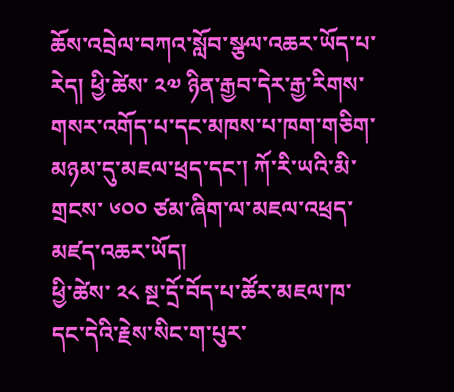ཆོས་འབྲེལ་བཀའ་སློབ་སྩལ་འཆར་ཡོད་པ་རེད། ཕྱི་ཚེས་ ༢༧ ཉིན་རྒྱབ་དེར་རྒྱ་རིགས་གསར་འགོད་པ་དང་མཁས་པ་ཁག་གཅིག་མཉམ་དུ་མཇལ་ཕྲད་དང་། ཀོ་རི་ཡའི་མི་གྲངས་ ༦༠༠ ཙམ་ཞིག་ལ་མཇལ་འཕྲད་མཛད་འཆར་ཡོད།
ཕྱི་ཚེས་ ༢༨ སྔ་དྲོ་བོད་པ་ཚོར་མཇལ་ཁ་དང་དེའི་རྗེས་སིང་ག་པུར་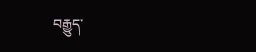བརྒྱུད་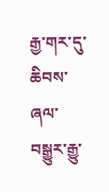རྒྱ་གར་དུ་ཆིབས་ཞལ་བསྒྱུར་རྒྱུ་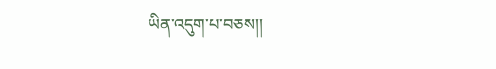ཡིན་འདུག་པ་བཅས།།